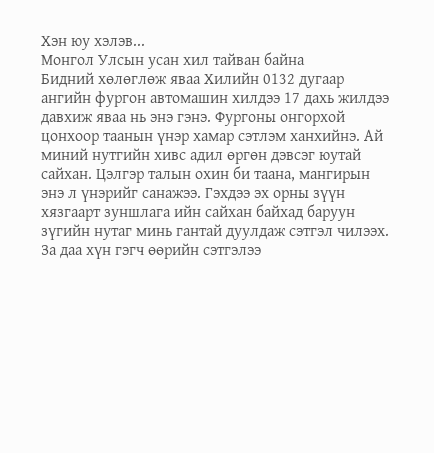Хэн юу хэлэв...
Монгол Улсын усан хил тайван байна
Бидний хөлөглөж яваа Хилийн 0132 дугаар ангийн фургон автомашин хилдээ 17 дахь жилдээ давхиж яваа нь энэ гэнэ. Фургоны онгорхой цонхоор таанын үнэр хамар сэтлэм ханхийнэ. Ай миний нутгийн хивс адил өргөн дэвсэг юутай сайхан. Цэлгэр талын охин би таана, мангирын энэ л үнэрийг санажээ. Гэхдээ эх орны зүүн хязгаарт зуншлага ийн сайхан байхад баруун зүгийн нутаг минь гантай дуулдаж сэтгэл чилээх. За даа хүн гэгч өөрийн сэтгэлээ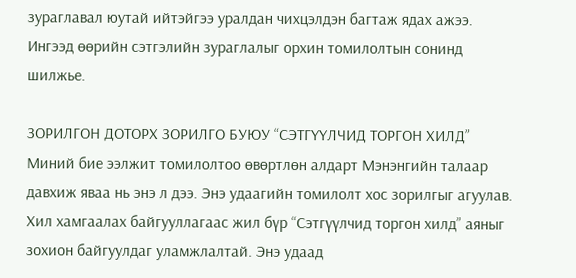зураглавал юутай ийтэйгээ уралдан чихцэлдэн багтаж ядах ажээ. Ингээд өөрийн сэтгэлийн зураглалыг орхин томилолтын сонинд шилжье.

ЗОРИЛГОН ДОТОРХ ЗОРИЛГО БУЮУ “СЭТГҮҮЛЧИД ТОРГОН ХИЛД”
Миний бие ээлжит томилолтоо өвөртлөн алдарт Мэнэнгийн талаар давхиж яваа нь энэ л дээ. Энэ удаагийн томилолт хос зорилгыг агуулав. Хил хамгаалах байгууллагаас жил бүр “Сэтгүүлчид торгон хилд” аяныг зохион байгуулдаг уламжлалтай. Энэ удаад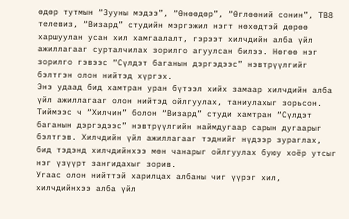өдөр тутмын “Зууны мэдээ”, “Өнөөдөр”, “Өглөөний сонин”, ТВ8 телевиз, “Визард” студийн мэргэжил нэгт нөхөдтэй дөрөө харшуулан усан хил хамгаалалт, гэрээт хилчдийн алба үйл ажиллагааг сурталчилах зорилго агуулсан билээ. Нөгөө нэг зорилго гэвээс “Сүлдэт баганын дэргэдээс” нэвтрүүлгийг бэлтгэн олон нийтэд хүргэх.
Энэ удаад бид хамтран уран бүтээл хийх замаар хилчдийн алба үйл ажиллагааг олон нийтэд ойлгуулах, таниулахыг зорьсон. Тиймээс ч “Хилчин” болон “Визард” студи хамтран “Сүлдэт баганын дэргэдээс” нэвтрүүлгийн наймдугаар сарын дугаарыг бэлтгэв. Хилчдийн үйл ажиллагааг тэднийг нүдээр зураглах, бид тэдэнд хилчдийнхээ мөн чанарыг ойлгуулах буюу хоёр утсыг нэг үзүүрт зангидахыг зорив.
Угаас олон нийттэй харилцах албаны чиг үүрэг хил, хилчдийнхээ алба үйл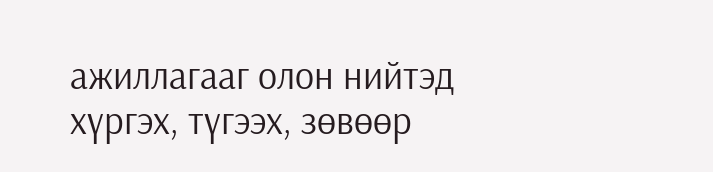ажиллагааг олон нийтэд хүргэх, түгээх, зөвөөр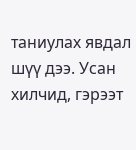таниулах явдал шүү дээ. Усан хилчид, гэрээт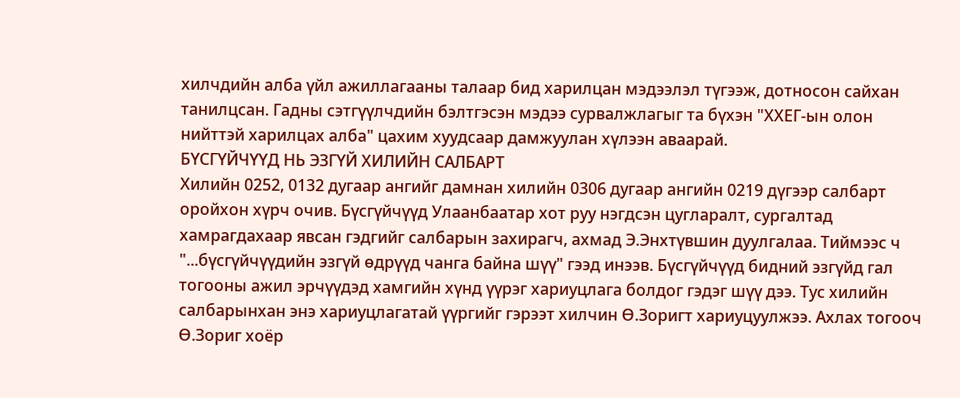хилчдийн алба үйл ажиллагааны талаар бид харилцан мэдээлэл түгээж, дотносон сайхан танилцсан. Гадны сэтгүүлчдийн бэлтгэсэн мэдээ сурвалжлагыг та бүхэн "ХХЕГ-ын олон нийттэй харилцах алба" цахим хуудсаар дамжуулан хүлээн аваарай.
БҮСГҮЙЧҮҮД НЬ ЭЗГҮЙ ХИЛИЙН САЛБАРТ
Хилийн 0252, 0132 дугаар ангийг дамнан хилийн 0306 дугаар ангийн 0219 дүгээр салбарт оройхон хүрч очив. Бүсгүйчүүд Улаанбаатар хот руу нэгдсэн цугларалт, сургалтад хамрагдахаар явсан гэдгийг салбарын захирагч, ахмад Э.Энхтүвшин дуулгалаа. Тиймээс ч "...бүсгүйчүүдийн эзгүй өдрүүд чанга байна шүү" гээд инээв. Бүсгүйчүүд бидний эзгүйд гал тогооны ажил эрчүүдэд хамгийн хүнд үүрэг хариуцлага болдог гэдэг шүү дээ. Тус хилийн салбарынхан энэ хариуцлагатай үүргийг гэрээт хилчин Ө.Зоригт хариуцуулжээ. Ахлах тогооч Ө.Зориг хоёр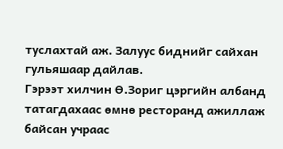туслахтай аж. Залуус биднийг сайхан гульяшаар дайлав.
Гэрээт хилчин Ө.Зориг цэргийн албанд татагдахаас өмнө ресторанд ажиллаж байсан учраас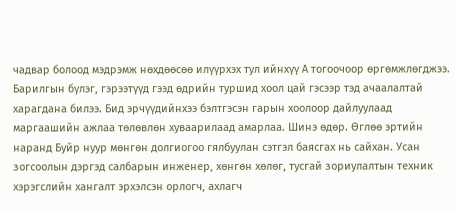чадвар болоод мэдрэмж нөхдөөсөө илүүрхэх тул ийнхүү А тогоочоор өргөмжлөгджээ. Барилгын бүлэг, гэрээтүүд гээд өдрийн туршид хоол цай гэсээр тэд ачаалалтай харагдана билээ. Бид эрчүүдийнхээ бэлтгэсэн гарын хоолоор дайлуулаад маргаашийн ажлаа төлөвлөн хуваарилаад амарлаа. Шинэ өдөр. Өглөө эртийн наранд Буйр нуур мөнгөн долгиогоо гялбуулан сэтгэл баясгах нь сайхан. Усан зогсоолын дэргэд салбарын инженер, хөнгөн хөлөг, тусгай зориулалтын техник хэрэгслийн хангалт эрхэлсэн орлогч, ахлагч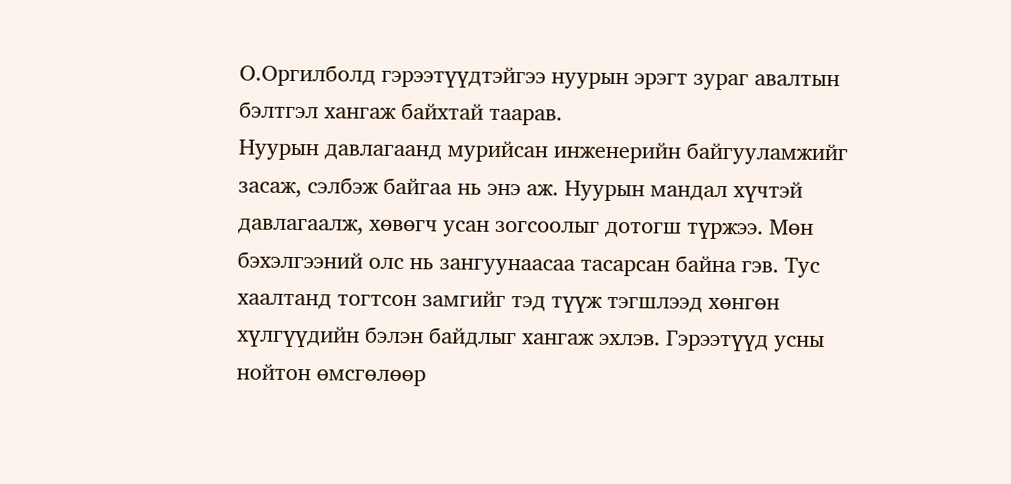О.Оргилболд гэрээтүүдтэйгээ нуурын эрэгт зураг авалтын бэлтгэл хангаж байхтай таарав.
Нуурын давлагаанд мурийсан инженерийн байгууламжийг засаж, сэлбэж байгаа нь энэ аж. Нуурын мандал хүчтэй давлагаалж, хөвөгч усан зогсоолыг дотогш түржээ. Мөн бэхэлгээний олс нь зангуунаасаа тасарсан байна гэв. Тус хаалтанд тогтсон замгийг тэд түүж тэгшлээд хөнгөн хүлгүүдийн бэлэн байдлыг хангаж эхлэв. Гэрээтүүд усны нойтон өмсгөлөөр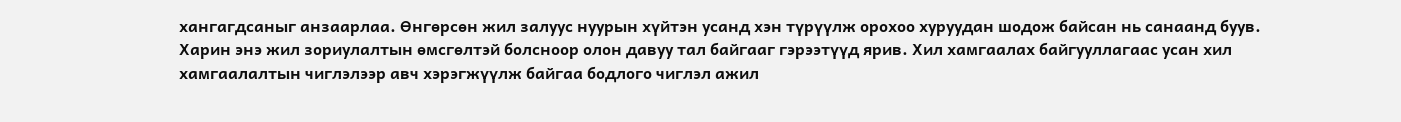хангагдсаныг анзаарлаа. Өнгөрсөн жил залуус нуурын хүйтэн усанд хэн түрүүлж орохоо хуруудан шодож байсан нь санаанд буув. Харин энэ жил зориулалтын өмсгөлтэй болсноор олон давуу тал байгааг гэрээтүүд ярив. Хил хамгаалах байгууллагаас усан хил хамгаалалтын чиглэлээр авч хэрэгжүүлж байгаа бодлого чиглэл ажил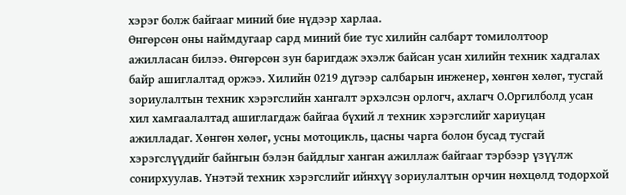хэрэг болж байгааг миний бие нүдээр харлаа.
Өнгөрсөн оны наймдугаар сард миний бие тус хилийн салбарт томилолтоор ажилласан билээ. Өнгөрсөн зун баригдаж эхэлж байсан усан хилийн техник хадгалах байр ашиглалтад оржээ. Хилийн 0219 дүгээр салбарын инженер, хөнгөн хөлөг, тусгай зориулалтын техник хэрэгслийн хангалт эрхэлсэн орлогч, ахлагч О.Оргилболд усан хил хамгаалалтад ашиглагдаж байгаа бүхий л техник хэрэгслийг хариуцан ажилладаг. Хөнгөн хөлөг, усны мотоцикль, цасны чарга болон бусад тусгай хэрэгслүүдийг байнгын бэлэн байдлыг ханган ажиллаж байгааг тэрбээр үзүүлж сонирхуулав. Үнэтэй техник хэрэгслийг ийнхүү зориулалтын орчин нөхцөлд тодорхой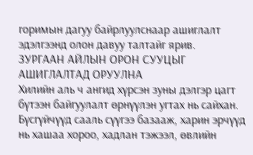горимын дагуу байрлуулснаар ашиглалт эдэлгээнд олон давуу талтайг ярив.
ЗУРГААН АЙЛЫН ОРОН СУУЦЫГ АШИГЛАЛТАД ОРУУЛНА
Хилийн аль ч ангид хүрсэн зуны дэлгэр цагт бүтээн байгуулалт өрнүүлэн угтах нь сайхан. Бүсгүйчүүд сааль сүүгээ базааж, харин эрчүүд нь хашаа хороо, хадлан тэжээл, өвлийн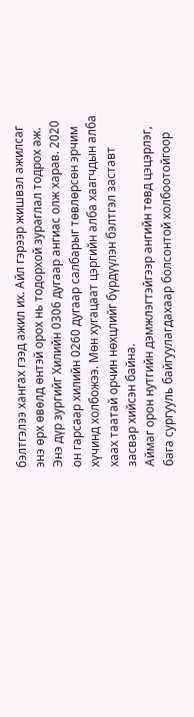бэлтгэлээ хангах гээд ажил их. Айл гэрээр жишвэл ажилсаг энэ өрх өвөлд өнтэй орох нь тодорхой зураглал тодрох аж. Энэ дүр зургийг Хилийн 0306 дугаар ангиас олж харав. 2020 он гарсаар хилийн 0260 дугаар салбарыг төвлөрсөн эрчим хүчинд холбожээ. Мөн хугацаат цэргийн алба хаагчдын алба хаах таатай орчин нөхцлийг бүрдүүлэн бэлтгэл заставт засвар хийсэн байна.
Аймаг орон нутгийн дэмжлэгтэйгээр ангийн төвд цэцэрлэг, бага сургууль байгуулагдахаар болсонтой холбоотойгоор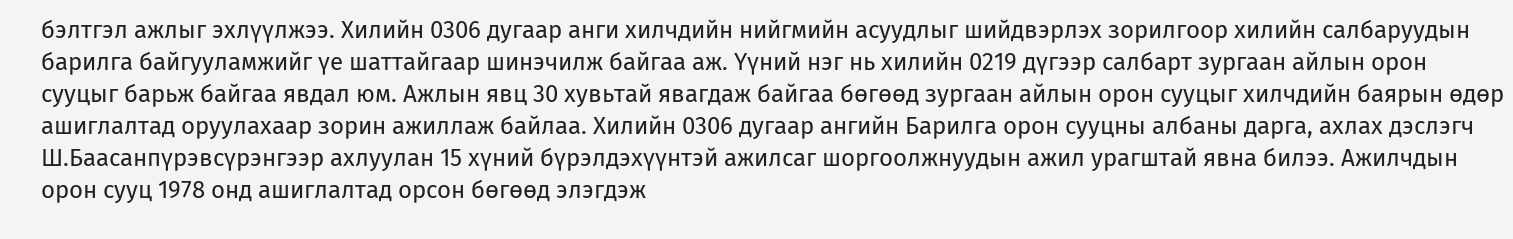бэлтгэл ажлыг эхлүүлжээ. Хилийн 0306 дугаар анги хилчдийн нийгмийн асуудлыг шийдвэрлэх зорилгоор хилийн салбаруудын барилга байгууламжийг үе шаттайгаар шинэчилж байгаа аж. Үүний нэг нь хилийн 0219 дүгээр салбарт зургаан айлын орон сууцыг барьж байгаа явдал юм. Ажлын явц 30 хувьтай явагдаж байгаа бөгөөд зургаан айлын орон сууцыг хилчдийн баярын өдөр ашиглалтад оруулахаар зорин ажиллаж байлаа. Хилийн 0306 дугаар ангийн Барилга орон сууцны албаны дарга, ахлах дэслэгч Ш.Баасанпүрэвсүрэнгээр ахлуулан 15 хүний бүрэлдэхүүнтэй ажилсаг шоргоолжнуудын ажил урагштай явна билээ. Ажилчдын орон сууц 1978 онд ашиглалтад орсон бөгөөд элэгдэж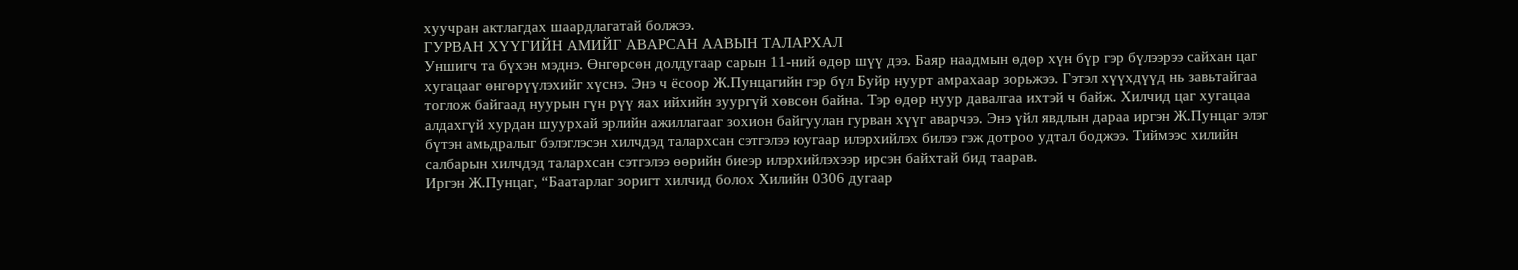хуучран актлагдах шаардлагатай болжээ.
ГУРВАН ХҮҮГИЙН АМИЙГ АВАРСАН ААВЫН ТАЛАРХАЛ
Уншигч та бүхэн мэднэ. Өнгөрсөн долдугаар сарын 11-ний өдөр шүү дээ. Баяр наадмын өдөр хүн бүр гэр бүлээрээ сайхан цаг хугацааг өнгөрүүлэхийг хүснэ. Энэ ч ёсоор Ж.Пунцагийн гэр бүл Буйр нуурт амрахаар зорьжээ. Гэтэл хүүхдүүд нь завьтайгаа тоглож байгаад нуурын гүн рүү яах ийхийн зуургүй хөвсөн байна. Тэр өдөр нуур давалгаа ихтэй ч байж. Хилчид цаг хугацаа алдахгүй хурдан шуурхай эрлийн ажиллагааг зохион байгуулан гурван хүүг аварчээ. Энэ үйл явдлын дараа иргэн Ж.Пунцаг элэг бүтэн амьдралыг бэлэглэсэн хилчдэд талархсан сэтгэлээ юугаар илэрхийлэх билээ гэж дотроо удтал боджээ. Тиймээс хилийн салбарын хилчдэд талархсан сэтгэлээ өөрийн биеэр илэрхийлэхээр ирсэн байхтай бид таарав.
Иргэн Ж.Пунцаг, “Баатарлаг зоригт хилчид болох Хилийн 0306 дугаар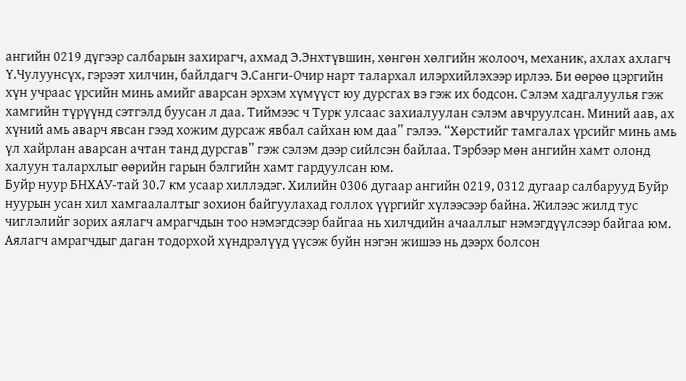ангийн 0219 дүгээр салбарын захирагч, ахмад Э.Энхтүвшин, хөнгөн хөлгийн жолооч, механик, ахлах ахлагч Ү.Чулуунсүх, гэрээт хилчин, байлдагч Э.Санги-Очир нарт талархал илэрхийлэхээр ирлээ. Би өөрөө цэргийн хүн учраас үрсийн минь амийг аварсан эрхэм хүмүүст юу дурсгах вэ гэж их бодсон. Сэлэм хадгалуулья гэж хамгийн түрүүнд сэтгэлд буусан л даа. Тиймээс ч Турк улсаас захиалуулан сэлэм авчруулсан. Миний аав, ах хүний амь аварч явсан гээд хожим дурсаж явбал сайхан юм даа” гэлээ. “Хөрстийг тамгалах үрсийг минь амь үл хайрлан аварсан ачтан танд дурсгав” гэж сэлэм дээр сийлсэн байлаа. Тэрбээр мөн ангийн хамт олонд халуун талархлыг өөрийн гарын бэлгийн хамт гардуулсан юм.
Буйр нуур БНХАУ-тай 30.7 км усаар хиллэдэг. Хилийн 0306 дугаар ангийн 0219, 0312 дугаар салбарууд Буйр нуурын усан хил хамгаалалтыг зохион байгуулахад голлох үүргийг хүлээсээр байна. Жилээс жилд тус чиглэлийг зорих аялагч амрагчдын тоо нэмэгдсээр байгаа нь хилчдийн ачааллыг нэмэгдүүлсээр байгаа юм. Аялагч амрагчдыг даган тодорхой хүндрэлүүд үүсэж буйн нэгэн жишээ нь дээрх болсон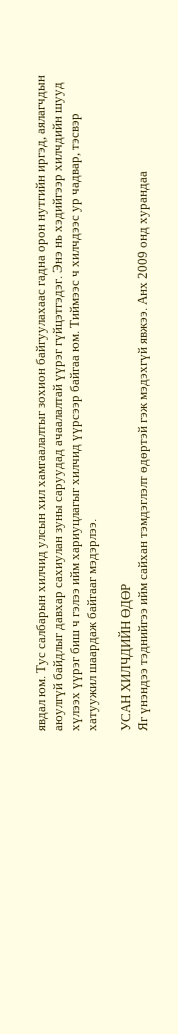явдал юм. Тус салбарын хилчид улсын хил хамгаалалтыг зохион байгуулахаас гадна орон нутгийн иргэд, аялагчдын аюулгүй байдлыг давхар сахиулан зуны саруудад ачаалалтай үүрэг гүйцэтгэдэг. Энэ нь хэдийгээр хилчдийн шууд хүлээх үүрэг биш ч гэлээ ийм хариуцлагыг хилчид үүрсээр байгаа юм. Тиймээс ч хилчдээс ур чадвар, тэсвэр хатуужил шаардаж байгааг мэдэрлээ.

УСАН ХИЛЧДИЙН ӨДӨР
Яг үнэндээ тэднийгээ ийм сайхан тэмдэглэлт өдөртэй гэж мэдэхгүй явжээ. Анх 2009 онд хурандаа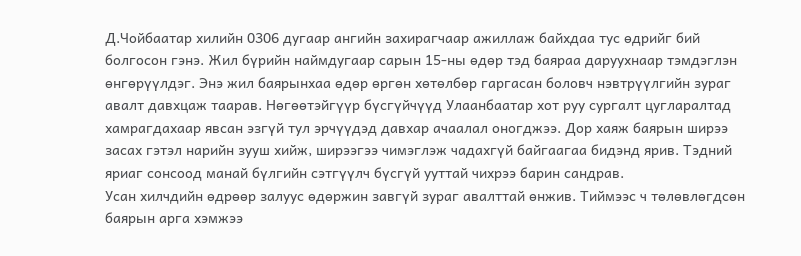Д.Чойбаатар хилийн 0306 дугаар ангийн захирагчаар ажиллаж байхдаа тус өдрийг бий болгосон гэнэ. Жил бүрийн наймдугаар сарын 15-ны өдөр тэд баяраа даруухнаар тэмдэглэн өнгөрүүлдэг. Энэ жил баярынхаа өдөр өргөн хөтөлбөр гаргасан боловч нэвтрүүлгийн зураг авалт давхцаж таарав. Нөгөөтэйгүүр бүсгүйчүүд Улаанбаатар хот руу сургалт цугларалтад хамрагдахаар явсан эзгүй тул эрчүүдэд давхар ачаалал оногджээ. Дор хаяж баярын ширээ засах гэтэл нарийн зууш хийж, ширээгээ чимэглэж чадахгүй байгаагаа бидэнд ярив. Тэдний яриаг сонсоод манай бүлгийн сэтгүүлч бүсгүй ууттай чихрээ барин сандрав.
Усан хилчдийн өдрөөр залуус өдөржин завгүй зураг авалттай өнжив. Тиймээс ч төлөвлөгдсөн баярын арга хэмжээ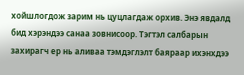хойшлогдож зарим нь цуцлагдаж орхив. Энэ явдалд бид хэрэндээ санаа зовнисоор. Тэгтэл салбарын захирагч ер нь аливаа тэмдэглэлт баяраар ихэнхдээ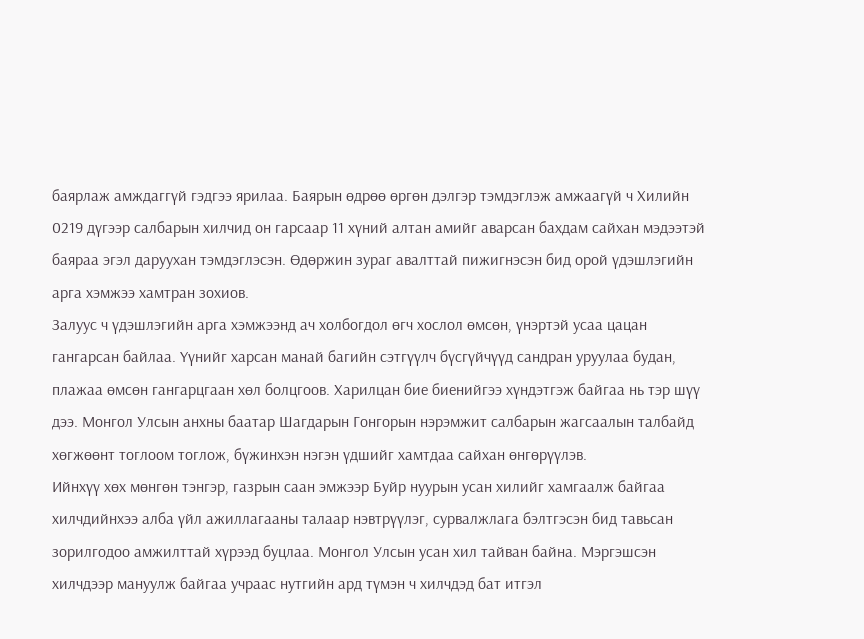баярлаж амждаггүй гэдгээ ярилаа. Баярын өдрөө өргөн дэлгэр тэмдэглэж амжаагүй ч Хилийн 0219 дүгээр салбарын хилчид он гарсаар 11 хүний алтан амийг аварсан бахдам сайхан мэдээтэй баяраа эгэл даруухан тэмдэглэсэн. Өдөржин зураг авалттай пижигнэсэн бид орой үдэшлэгийн арга хэмжээ хамтран зохиов.
Залуус ч үдэшлэгийн арга хэмжээнд ач холбогдол өгч хослол өмсөн, үнэртэй усаа цацан гангарсан байлаа. Үүнийг харсан манай багийн сэтгүүлч бүсгүйчүүд сандран уруулаа будан, плажаа өмсөн гангарцгаан хөл болцгоов. Харилцан бие биенийгээ хүндэтгэж байгаа нь тэр шүү дээ. Монгол Улсын анхны баатар Шагдарын Гонгорын нэрэмжит салбарын жагсаалын талбайд хөгжөөнт тоглоом тоглож, бүжинхэн нэгэн үдшийг хамтдаа сайхан өнгөрүүлэв.
Ийнхүү хөх мөнгөн тэнгэр, газрын саан эмжээр Буйр нуурын усан хилийг хамгаалж байгаа хилчдийнхээ алба үйл ажиллагааны талаар нэвтрүүлэг, сурвалжлага бэлтгэсэн бид тавьсан зорилгодоо амжилттай хүрээд буцлаа. Монгол Улсын усан хил тайван байна. Мэргэшсэн хилчдээр мануулж байгаа учраас нутгийн ард түмэн ч хилчдэд бат итгэл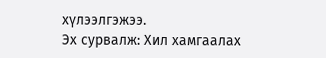хүлээлгэжээ.
Эх сурвалж: Хил хамгаалах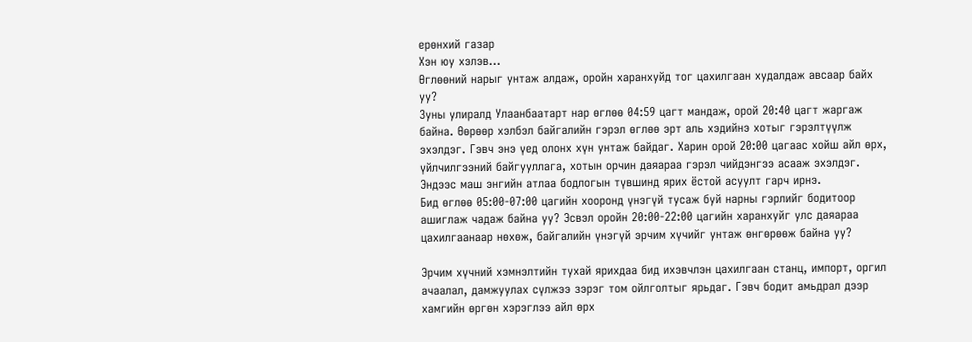ерөнхий газар
Хэн юу хэлэв...
Өглөөний нарыг унтаж алдаж, оройн харанхуйд тог цахилгаан худалдаж авсаар байх уу?
Зуны улиралд Улаанбаатарт нар өглөө 04:59 цагт мандаж, орой 20:40 цагт жаргаж байна. Өөрөөр хэлбэл байгалийн гэрэл өглөө эрт аль хэдийнэ хотыг гэрэлтүүлж эхэлдэг. Гэвч энэ үед олонх хүн унтаж байдаг. Харин орой 20:00 цагаас хойш айл өрх, үйлчилгээний байгууллага, хотын орчин даяараа гэрэл чийдэнгээ асааж эхэлдэг.
Эндээс маш энгийн атлаа бодлогын түвшинд ярих ёстой асуулт гарч ирнэ.
Бид өглөө 05:00-07:00 цагийн хооронд үнэгүй тусаж буй нарны гэрлийг бодитоор ашиглаж чадаж байна уу? Эсвэл оройн 20:00-22:00 цагийн харанхуйг улс даяараа цахилгаанаар нөхөж, байгалийн үнэгүй эрчим хүчийг унтаж өнгөрөөж байна уу?

Эрчим хүчний хэмнэлтийн тухай ярихдаа бид ихэвчлэн цахилгаан станц, импорт, оргил ачаалал, дамжуулах сүлжээ зэрэг том ойлголтыг ярьдаг. Гэвч бодит амьдрал дээр хамгийн өргөн хэрэглээ айл өрх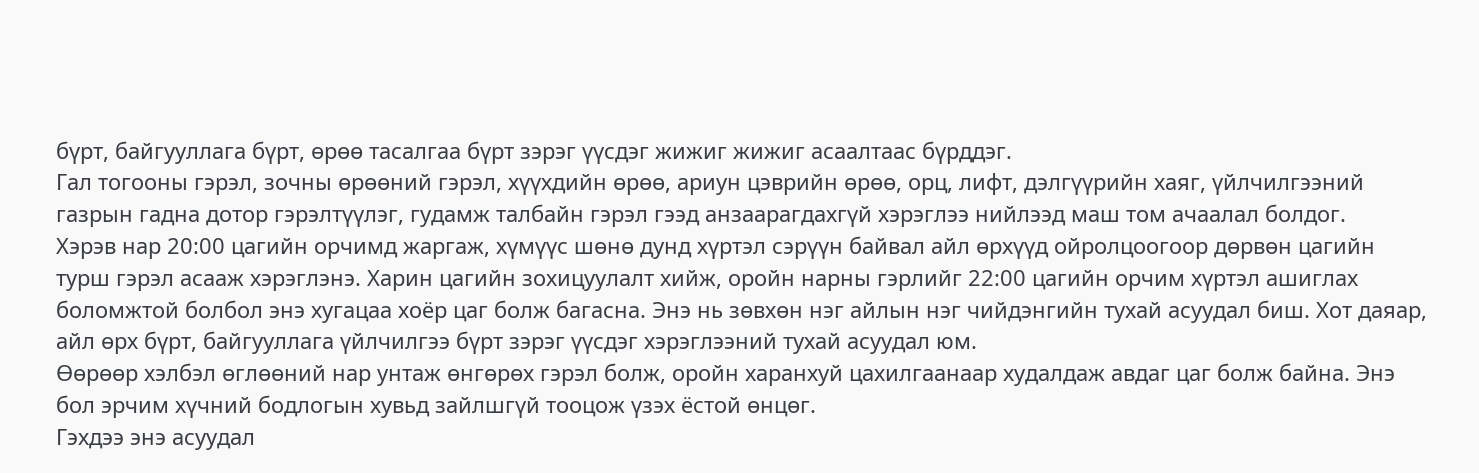бүрт, байгууллага бүрт, өрөө тасалгаа бүрт зэрэг үүсдэг жижиг жижиг асаалтаас бүрддэг.
Гал тогооны гэрэл, зочны өрөөний гэрэл, хүүхдийн өрөө, ариун цэврийн өрөө, орц, лифт, дэлгүүрийн хаяг, үйлчилгээний газрын гадна дотор гэрэлтүүлэг, гудамж талбайн гэрэл гээд анзаарагдахгүй хэрэглээ нийлээд маш том ачаалал болдог.
Хэрэв нар 20:00 цагийн орчимд жаргаж, хүмүүс шөнө дунд хүртэл сэрүүн байвал айл өрхүүд ойролцоогоор дөрвөн цагийн турш гэрэл асааж хэрэглэнэ. Харин цагийн зохицуулалт хийж, оройн нарны гэрлийг 22:00 цагийн орчим хүртэл ашиглах боломжтой болбол энэ хугацаа хоёр цаг болж багасна. Энэ нь зөвхөн нэг айлын нэг чийдэнгийн тухай асуудал биш. Хот даяар, айл өрх бүрт, байгууллага үйлчилгээ бүрт зэрэг үүсдэг хэрэглээний тухай асуудал юм.
Өөрөөр хэлбэл өглөөний нар унтаж өнгөрөх гэрэл болж, оройн харанхуй цахилгаанаар худалдаж авдаг цаг болж байна. Энэ бол эрчим хүчний бодлогын хувьд зайлшгүй тооцож үзэх ёстой өнцөг.
Гэхдээ энэ асуудал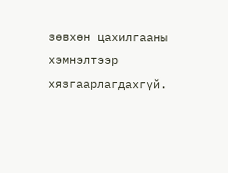зөвхөн цахилгааны хэмнэлтээр хязгаарлагдахгүй.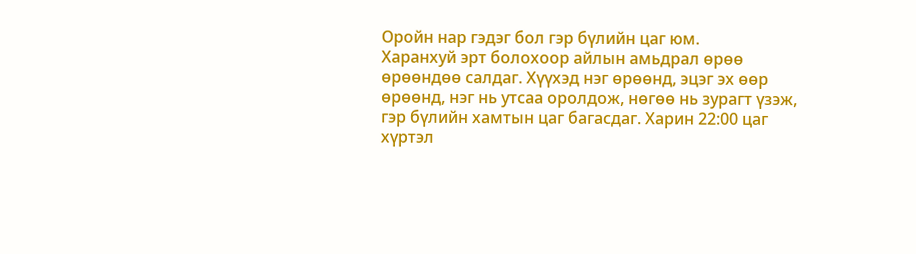Оройн нар гэдэг бол гэр бүлийн цаг юм.
Харанхуй эрт болохоор айлын амьдрал өрөө өрөөндөө салдаг. Хүүхэд нэг өрөөнд, эцэг эх өөр өрөөнд, нэг нь утсаа оролдож, нөгөө нь зурагт үзэж, гэр бүлийн хамтын цаг багасдаг. Харин 22:00 цаг хүртэл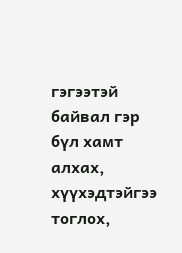гэгээтэй байвал гэр бүл хамт алхах, хүүхэдтэйгээ тоглох,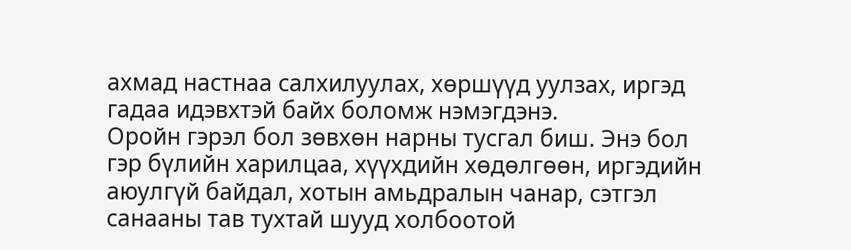ахмад настнаа салхилуулах, хөршүүд уулзах, иргэд гадаа идэвхтэй байх боломж нэмэгдэнэ.
Оройн гэрэл бол зөвхөн нарны тусгал биш. Энэ бол гэр бүлийн харилцаа, хүүхдийн хөдөлгөөн, иргэдийн аюулгүй байдал, хотын амьдралын чанар, сэтгэл санааны тав тухтай шууд холбоотой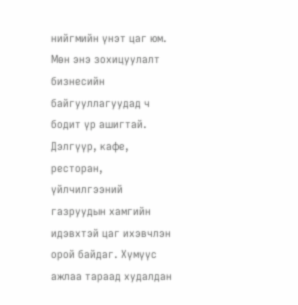нийгмийн үнэт цаг юм.
Мөн энэ зохицуулалт бизнесийн байгууллагуудад ч бодит үр ашигтай. Дэлгүүр, кафе, ресторан, үйлчилгээний газруудын хамгийн идэвхтэй цаг ихэвчлэн орой байдаг. Хүмүүс ажлаа тараад худалдан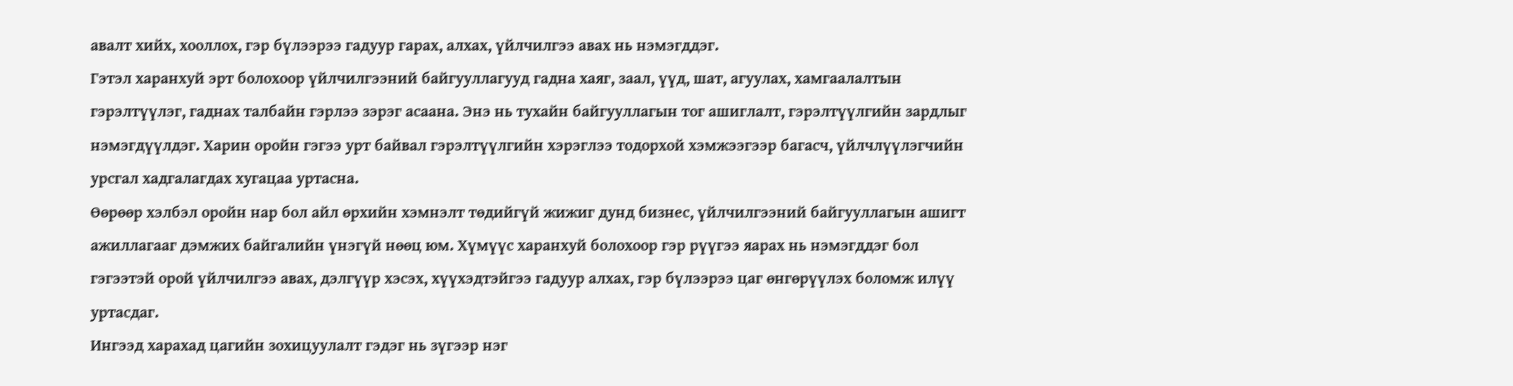авалт хийх, хооллох, гэр бүлээрээ гадуур гарах, алхах, үйлчилгээ авах нь нэмэгддэг.
Гэтэл харанхуй эрт болохоор үйлчилгээний байгууллагууд гадна хаяг, заал, үүд, шат, агуулах, хамгаалалтын гэрэлтүүлэг, гаднах талбайн гэрлээ зэрэг асаана. Энэ нь тухайн байгууллагын тог ашиглалт, гэрэлтүүлгийн зардлыг нэмэгдүүлдэг. Харин оройн гэгээ урт байвал гэрэлтүүлгийн хэрэглээ тодорхой хэмжээгээр багасч, үйлчлүүлэгчийн урсгал хадгалагдах хугацаа уртасна.
Өөрөөр хэлбэл оройн нар бол айл өрхийн хэмнэлт төдийгүй жижиг дунд бизнес, үйлчилгээний байгууллагын ашигт ажиллагааг дэмжих байгалийн үнэгүй нөөц юм. Хүмүүс харанхуй болохоор гэр рүүгээ яарах нь нэмэгддэг бол гэгээтэй орой үйлчилгээ авах, дэлгүүр хэсэх, хүүхэдтэйгээ гадуур алхах, гэр бүлээрээ цаг өнгөрүүлэх боломж илүү уртасдаг.
Ингээд харахад цагийн зохицуулалт гэдэг нь зүгээр нэг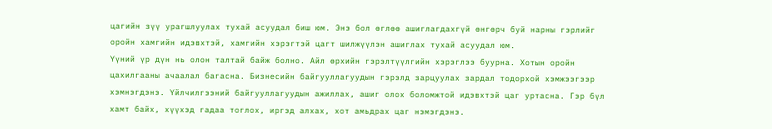цагийн зүү урагшлуулах тухай асуудал биш юм. Энэ бол өглөө ашиглагдахгүй өнгөрч буй нарны гэрлийг оройн хамгийн идэвхтэй, хамгийн хэрэгтэй цагт шилжүүлэн ашиглах тухай асуудал юм.
Үүний үр дүн нь олон талтай байж болно. Айл өрхийн гэрэлтүүлгийн хэрэглээ буурна. Хотын оройн цахилгааны ачаалал багасна. Бизнесийн байгууллагуудын гэрэлд зарцуулах зардал тодорхой хэмжээгээр хэмнэгдэнэ. Үйлчилгээний байгууллагуудын ажиллах, ашиг олох боломжтой идэвхтэй цаг уртасна. Гэр бүл хамт байх, хүүхэд гадаа тоглох, иргэд алхах, хот амьдрах цаг нэмэгдэнэ.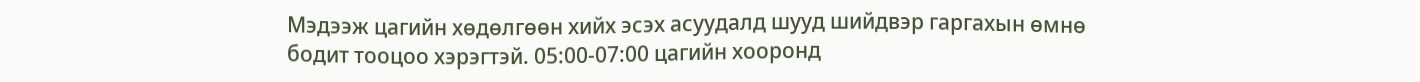Мэдээж цагийн хөдөлгөөн хийх эсэх асуудалд шууд шийдвэр гаргахын өмнө бодит тооцоо хэрэгтэй. 05:00-07:00 цагийн хооронд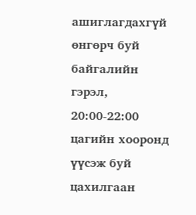ашиглагдахгүй өнгөрч буй байгалийн гэрэл, 20:00-22:00 цагийн хооронд үүсэж буй цахилгаан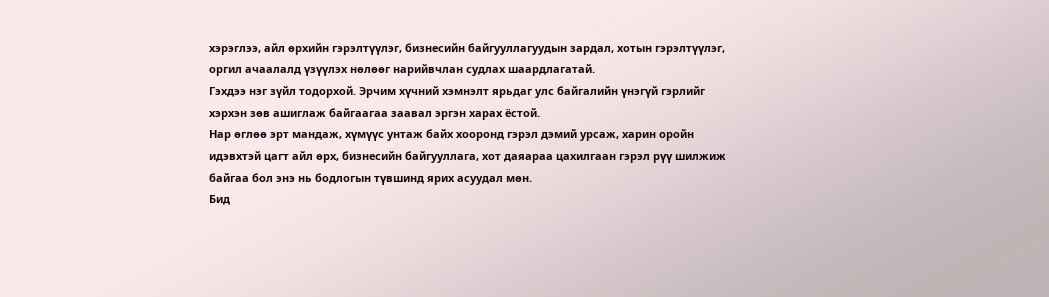хэрэглээ, айл өрхийн гэрэлтүүлэг, бизнесийн байгууллагуудын зардал, хотын гэрэлтүүлэг, оргил ачаалалд үзүүлэх нөлөөг нарийвчлан судлах шаардлагатай.
Гэхдээ нэг зүйл тодорхой. Эрчим хүчний хэмнэлт ярьдаг улс байгалийн үнэгүй гэрлийг хэрхэн зөв ашиглаж байгаагаа заавал эргэн харах ёстой.
Нар өглөө эрт мандаж, хүмүүс унтаж байх хооронд гэрэл дэмий урсаж, харин оройн идэвхтэй цагт айл өрх, бизнесийн байгууллага, хот даяараа цахилгаан гэрэл рүү шилжиж байгаа бол энэ нь бодлогын түвшинд ярих асуудал мөн.
Бид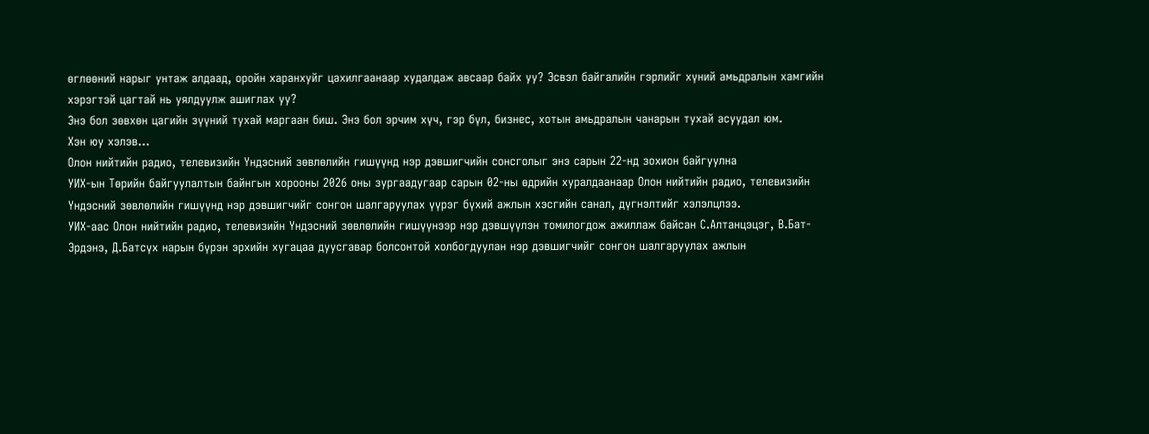өглөөний нарыг унтаж алдаад, оройн харанхуйг цахилгаанаар худалдаж авсаар байх уу? Эсвэл байгалийн гэрлийг хүний амьдралын хамгийн хэрэгтэй цагтай нь уялдуулж ашиглах уу?
Энэ бол зөвхөн цагийн зүүний тухай маргаан биш. Энэ бол эрчим хүч, гэр бүл, бизнес, хотын амьдралын чанарын тухай асуудал юм.
Хэн юу хэлэв...
Олон нийтийн радио, телевизийн Үндэсний зөвлөлийн гишүүнд нэр дэвшигчийн сонсголыг энэ сарын 22-нд зохион байгуулна
УИХ-ын Төрийн байгуулалтын байнгын хорооны 2026 оны зургаадугаар сарын 02-ны өдрийн хуралдаанаар Олон нийтийн радио, телевизийн Үндэсний зөвлөлийн гишүүнд нэр дэвшигчийг сонгон шалгаруулах үүрэг бүхий ажлын хэсгийн санал, дүгнэлтийг хэлэлцлээ.
УИХ-аас Олон нийтийн радио, телевизийн Үндэсний зөвлөлийн гишүүнээр нэр дэвшүүлэн томилогдож ажиллаж байсан С.Алтанцэцэг, В.Бат-Эрдэнэ, Д.Батсүх нарын бүрэн эрхийн хугацаа дуусгавар болсонтой холбогдуулан нэр дэвшигчийг сонгон шалгаруулах ажлын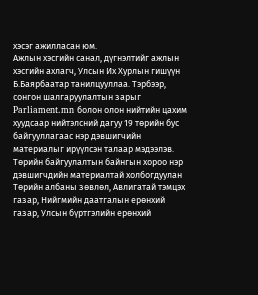хэсэг ажилласан юм.
Ажлын хэсгийн санал, дүгнэлтийг ажлын хэсгийн ахлагч, Улсын Их Хурлын гишүүн Б.Баярбаатар танилцууллаа. Тэрбээр, сонгон шалгаруулалтын зарыг Parliament.mn болон олон нийтийн цахим хуудсаар нийтэлсний дагуу 19 төрийн бус байгууллагаас нэр дэвшигчийн материалыг ирүүлсэн талаар мэдээлэв.
Төрийн байгуулалтын байнгын хороо нэр дэвшигчдийн материалтай холбогдуулан Төрийн албаны зөвлөл, Авлигатай тэмцэх газар, Нийгмийн даатгалын ерөнхий газар, Улсын бүртгэлийн ерөнхий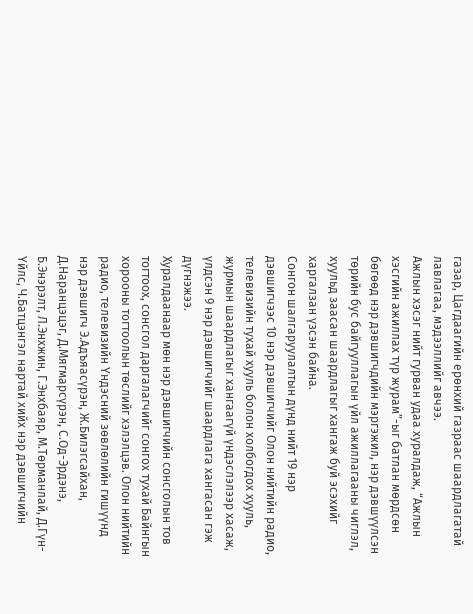газар, Цагдаагийн ерөнхий газраас шаардлагатай лавлагаа, мэдээллийг авчээ.
Ажлын хэсэг нийт гурван удаа хуралдаж, “Ажлын хэсгийн ажиллах түр журам”-ыг батлан мөрдсөн бөгөөд нэр дэвшигчдийн мэргэжил, нэр дэвшүүлсэн төрийн бус байгууллагын үйл ажиллагааны чиглэл, хуульд заасан шаардлагыг хангаж буй эсэхийг харгалзан үзсэн байна.
Сонгон шалгаруулалтын дүнд нийт 19 нэр дэвшигчээс 10 нэр дэвшигчийг Олон нийтийн радио, телевизийн тухай хууль болон холбогдох хууль, журмын шаардлагыг хангаагүй үндэслэлээр хасаж, үлдсэн 9 нэр дэвшигчийг шаардлага хангасан гэж дүгнэжээ.
Хуралдаанаар мөн нэр дэвшигчийн сонсголын тов тогтоох, сонсгол даргалагчийг сонгох тухай Байнгын хорооны тогтоолын төслийг хэлэлцэв. Олон нийтийн радио, телевизийн Үндэсний зөвлөлийн гишүүнд нэр дэвшигч Э.Адъяасүрэн, Ж.Билэгсайхан, Д.Наранцэцэг, Д.Мягмарсүрэн, С.Од-Эрдэнэ, Б.Энэрэлт, Л.Энхжин, Г.Энхбаяр, М.Төрманлай, Д.Гүн-Үйлс, Ч.Батцэнгэл нартай хийх нэр дэвшигчийн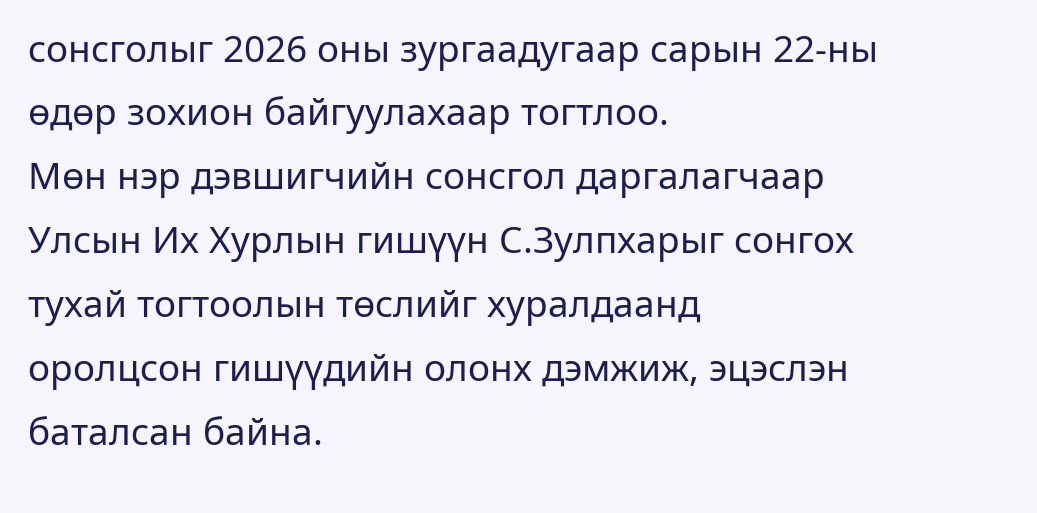сонсголыг 2026 оны зургаадугаар сарын 22-ны өдөр зохион байгуулахаар тогтлоо.
Мөн нэр дэвшигчийн сонсгол даргалагчаар Улсын Их Хурлын гишүүн С.Зулпхарыг сонгох тухай тогтоолын төслийг хуралдаанд оролцсон гишүүдийн олонх дэмжиж, эцэслэн баталсан байна.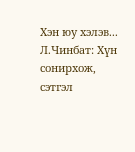Хэн юу хэлэв...
Л.Чинбат: Хүн сонирхож, сэтгэл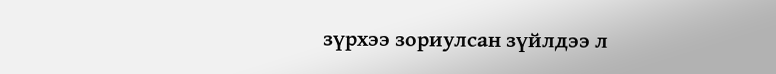зүрхээ зориулсан зүйлдээ л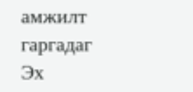амжилт гаргадаг
Эх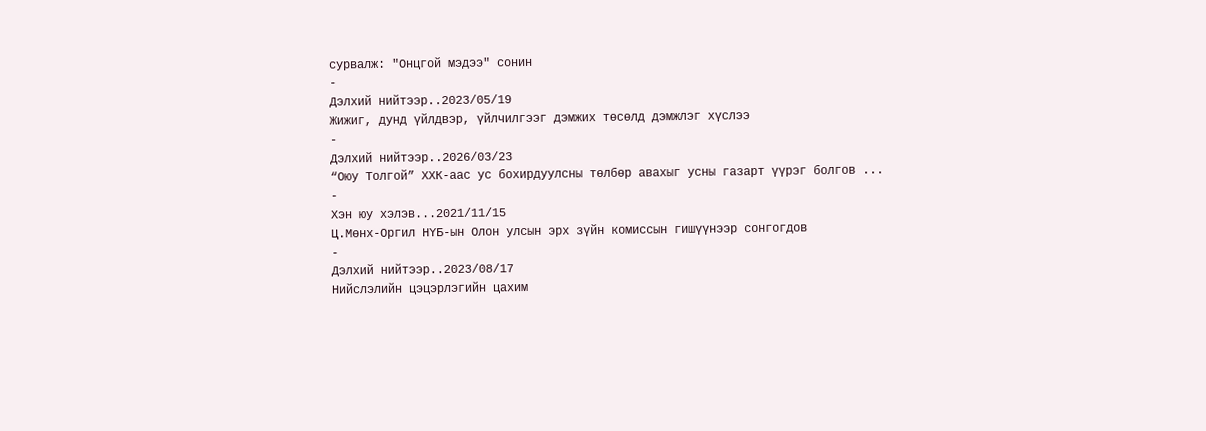сурвалж: "Онцгой мэдээ" сонин
-
Дэлхий нийтээр..2023/05/19
Жижиг, дунд үйлдвэр, үйлчилгээг дэмжих төсөлд дэмжлэг хүслээ
-
Дэлхий нийтээр..2026/03/23
“Оюу Толгой” ХХК-аас ус бохирдуулсны төлбөр авахыг усны газарт үүрэг болгов ...
-
Хэн юу хэлэв...2021/11/15
Ц.Мөнх-Оргил НҮБ-ын Олон улсын эрх зүйн комиссын гишүүнээр сонгогдов
-
Дэлхий нийтээр..2023/08/17
Нийслэлийн цэцэрлэгийн цахим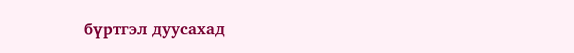бүртгэл дуусахад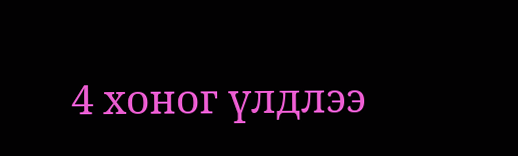4 хоног үлдлээ